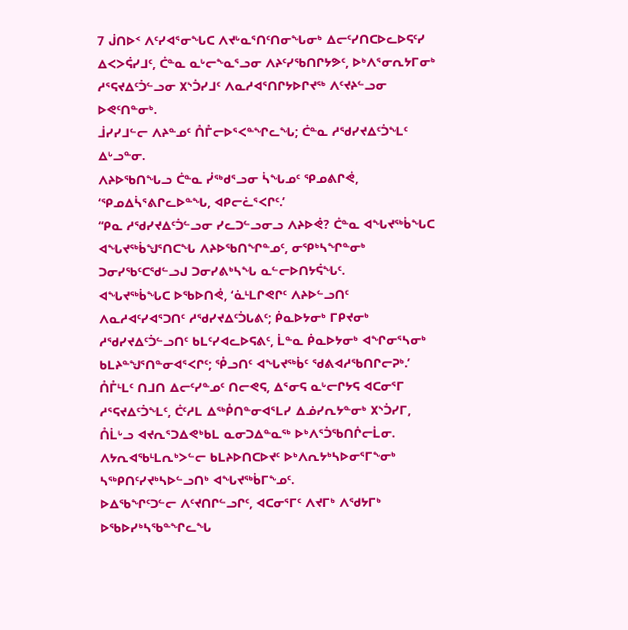7 ᒎᑎᐅᑉ ᐱᑦᓯᐊᕐᓂᖓᑕ ᐱᔪᒡᓇᕐᑎᑦᑎᓂᖓᓂᒃ ᐃᓕᑦᓯᑎᑕᐅᓚᐅᕋᑦᓯ ᐃᐸᐳᕌᓯᒧᑦ, ᑖᓐᓇ ᓇᒡᓕᖕᓇᕐᓗᓂ ᐱᔨᑦᓯᖃᑎᒋᔭᕗᑦ, ᐅᒃᐱᕐᓂᕆᔭᒥᓂᒃ ᓱᕐᕋᔪᐃᑦᑑᓪᓗᓂ ᙭ᔅᑑᓯᒧᑦ ᐱᓇᓱᐊᕐᑎᒋᔭᐅᒋᔪᖅ ᐱᑦᔪᔨᓪᓗᓂ ᐅᕙᑦᑎᓐᓂᒃ.
ᒨᓯᓯᒧᓪᓕ ᐱᔨᓐᓄᑦ ᑍᒤᓕᐅᕐᐸᓐᖏᓚᖓ; ᑖᓐᓇ ᓱᖁᓯᔪᐃᑦᑑᖕᒪᑦ ᐃᒡᓗᓐᓂ.
ᐱᔨᐅᖃᑎᖓᓗ ᑖᓐᓇ ᓰᖅᑯᕐᓗᓂ ᓵᖓᓄᑦ ᕿᓄᕕᒋᕚ, ‘ᕿᓄᐃᓵᕐᕕᒋᓚᐅᓐᖓ, ᐊᑭᓕᓛᕐᐸᒋᑦ.’
“ᑭᓇ ᓱᖁᓯᔪᐃᑦᑑᓪᓗᓂ ᓯᓚᑐᓪᓗᓂᓗ ᐱᔨᐅᕚ? ᑖᓐᓇ ᐊᖓᔪᖅᑳᖓᑕ ᐊᖓᔪᖅᑳᖑᕐᑎᑕᖓ ᐱᔨᐅᖃᑎᖏᓐᓄᑦ, ᓂᕿᒃᓴᖏᓐᓂᒃ ᑐᓂᓯᖃᑦᑕᖁᓪᓗᒍ ᑐᓂᓯᕕᒃᓴᖓ ᓇᓪᓕᐅᑎᔭᕌᖓᑦ.
ᐊᖓᔪᖅᑳᖓᑕ ᐅᖃᐅᑎᕚ, ‘ᓈᒻᒪᒋᕙᒋᑦ ᐱᔨᐅᓪᓗᑎᑦ ᐱᓇᓱᐊᑦᓯᐊᕐᑐᑎᑦ ᓱᖁᓯᔪᐃᑦᑑᒐᕕᑦ; ᑮᓇᐅᔭᓂᒃ ᒥᑭᔪᓂᒃ ᓱᖁᓯᔪᐃᑦᑑᓪᓗᑎᑦ ᑲᒪᑦᓯᐊᓚᐅᕋᕕᑦ, ᒫᓐᓇ ᑮᓇᐅᔭᓂᒃ ᐊᖏᓂᕐᓴᓂᒃ ᑲᒪᔨᓐᖑᕐᑎᓐᓂᐊᕐᐸᒋᑦ; ᕾᓗᑎᑦ ᐊᖓᔪᖅᑳᑦ ᖁᕕᐊᓱᖃᑎᒋᓕᕈᒃ.’
ᑍᒤᒻᒪᑦ ᑎᒧᑎ ᐃᓕᑦᓯᓐᓄᑦ ᑎᓕᕙᕋ, ᐃᕐᓂᕋ ᓇᒡᓕᒋᔭᕋ ᐊᑕᓂᕐᒥ ᓱᕐᕋᔪᐃᑦᑑᖕᒪᑦ, ᑖᑦᓱᒪ ᐃᖅᑬᑎᓐᓂᐊᕐᒪᓯ ᐃᓅᓯᕆᔭᓐᓂᒃ ᙭ᔅᑑᓯᒥ, ᑍᒫᒡᓗ ᐊᔪᕆᕐᑐᐃᕙᒃᑲᒪ ᓇᓂᑐᐃᓐᓇᖅ ᐅᒃᐱᕐᑑᖃᑎᒌᓕᒫᓂ.
ᐱᔭᕆᐊᖃᒻᒪᕆᒃᐳᓪᓕ ᑲᒪᔨᐅᑎᑕᐅᔪᑦ ᐅᒃᐱᕆᔭᒃᓴᐅᓂᕐᒥᖕᓂᒃ ᓴᖅᑭᑎᑦᓯᔪᒃᓴᐅᓪᓗᑎᒃ ᐊᖓᔪᖅᑳᒥᖕᓄᑦ.
ᐅᐃᖃᖏᑦᑐᓪᓕ ᐱᑦᔪᑎᒋᓪᓗᒋᑦ, ᐊᑕᓂᕐᒥᑦ ᐱᔪᒥᒃ ᐱᖁᔭᒥᒃ ᐅᖃᐅᓯᒃᓴᖃᓐᖏᓚᖓ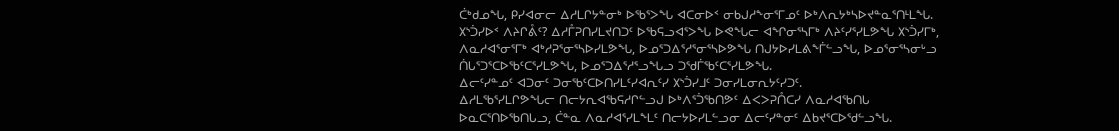ᑖᒃᑯᓄᖓ, ᑭᓯᐊᓂᓕ ᐃᓱᒪᒋᔭᓐᓂᒃ ᐅᖃᕐᐳᖓ ᐊᑕᓂᐅᑉ ᓂᑲᒍᓱᖕᓂᕐᒥᓄᑦ ᐅᒃᐱᕆᔭᒃᓴᐅᔪᓐᓇᕐᑎᒻᒪᖓ.
᙭ᔅᑑᓯᐅᑉ ᐱᔨᒋᕔᑦ? ᐃᓱᒤᕈᑎᓯᒪᔪᑎᑐᑦ ᐅᖃᕋᓗᐊᕐᐳᖓ ᐅᕙᖓᓕ ᐊᖏᓂᕐᓴᒥᒃ ᐱᔨᑦᓯᕐᓯᒪᕗᖓ ᙭ᔅᑑᓯᒥᒃ, ᐱᓇᓱᐊᕐᓂᕐᒥᒃ ᐊᒃᓱᕈᕐᓂᕐᓴᐅᓯᒪᕗᖓ, ᐅᓄᕐᑐᐃᕐᓱᕐᓂᕐᓴᐅᕗᖓ ᑎᒍᔭᐅᓯᒪᕕᖕᒦᓪᓗᖓ, ᐅᓄᕐᓂᕐᓴᓂᒡᓗ ᑏᒐᕐᑐᕐᑕᐅᖃᑦᑕᕐᓯᒪᕗᖓ, ᐅᓄᕐᑐᐃᕐᓱᕐᓗᖓᓗ ᑐᖁᒦᖃᑦᑕᕐᓯᒪᕗᖓ.
ᐃᓕᑦᓯᓐᓄᑦ ᐊᑐᓂᑦ ᑐᓂᖃᑦᑕᐅᑎᓯᒪᑦᓯᐊᕆᑦᓯ ᙭ᔅᑑᓯᒧᑦ ᑐᓂᓯᒪᓂᕆᔭᑦᓯᑐᑦ.
ᐃᓱᒪᖃᕐᓯᒪᒋᕗᖓᓕ ᑎᓕᔭᕆᐊᖃᕋᓱᒋᓪᓗᒍ ᐅᒃᐱᕐᑑᖃᑎᕗᑦ ᐃᐸᐳᕈᑍᑕᓯ ᐱᓇᓱᐊᖃᑎᒐ ᐅᓇᑕᕐᑎᐅᖃᑎᒐᓗ, ᑖᓐᓇ ᐱᓇᓱᐊᕐᓯᒪᖕᒪᑦ ᑎᓕᔭᐅᓯᒪᓪᓗᓂ ᐃᓕᑦᓯᓐᓂᑦ ᐃᑲᔪᕐᑕᐅᖁᓪᓗᖓ.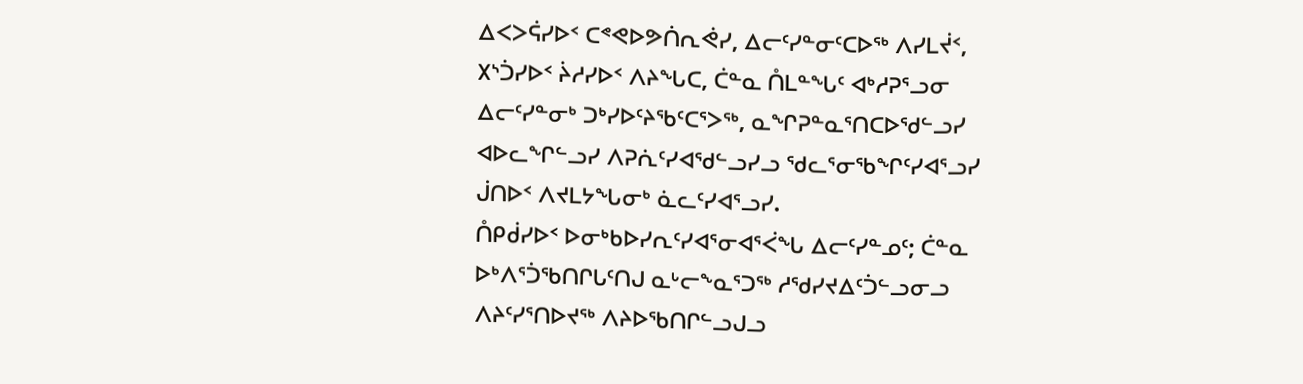ᐃᐸᐳᕌᓯᐅᑉ ᑕᕝᕙᐅᕗᑏᕆᕚᓯ, ᐃᓕᑦᓯᓐᓂᑦᑕᐅᖅ ᐱᓯᒪᔫᑉ, ᙭ᔅᑑᓯᐅᑉ ᔩᓱᓯᐅᑉ ᐱᔨᖓᑕ, ᑖᓐᓇ ᑍᒪᓐᖓᑦ ᐊᒃᓱᕈᕐᓗᓂ ᐃᓕᑦᓯᓐᓂᒃ ᑐᒃᓯᐅᑦᔨᖃᑦᑕᕐᐳᖅ, ᓇᖏᕈᓐᓇᕐᑎᑕᐅᖁᓪᓗᓯ ᐊᐅᓚᖏᓪᓗᓯ ᐱᕈᕇᑦᓯᐊᖁᓪᓗᓯᓗ ᖁᓚᕐᓂᖃᖏᑦᓯᐊᕐᓗᓯ ᒎᑎᐅᑉ ᐱᔪᒪᔭᖓᓂᒃ ᓈᓚᑦᓯᐊᕐᓗᓯ.
ᑍᑭᑰᓯᐅᑉ ᐅᓂᒃᑲᐅᓯᕆᑦᓯᐊᕐᓂᐊᕐᐹᖓ ᐃᓕᑦᓯᓐᓄᑦ; ᑖᓐᓇ ᐅᒃᐱᕐᑑᖃᑎᒋᒐᑦᑎᒍ ᓇᒡᓕᖕᓇᕐᑐᖅ ᓱᖁᓯᔪᐃᑦᑑᓪᓗᓂᓗ ᐱᔨᑦᓯᕐᑎᐅᔪᖅ ᐱᔨᐅᖃᑎᒋᓪᓗᒍᓗ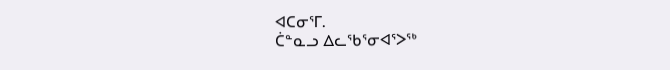ᐊᑕᓂᕐᒥ.
ᑖᓐᓇᓗ ᐃᓚᖃᕐᓂᐊᕐᐳᖅ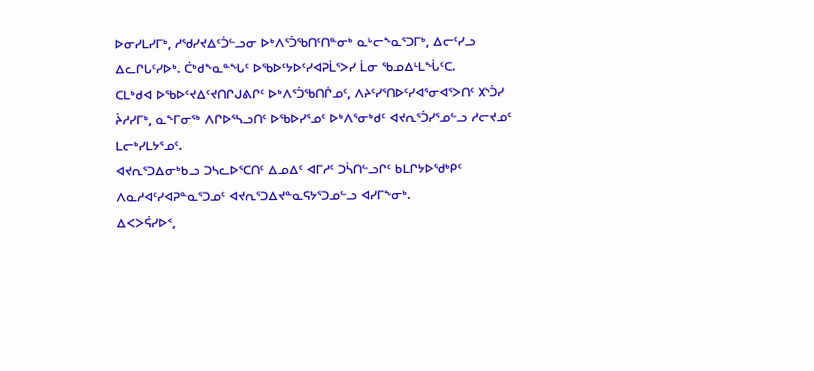ᐅᓂᓯᒪᓯᒥᒃ, ᓱᖁᓯᔪᐃᑦᑑᓪᓗᓂ ᐅᒃᐱᕐᑑᖃᑎᑦᑎᓐᓂᒃ ᓇᒡᓕᖕᓇᕐᑐᒥᒃ, ᐃᓕᑦᓯᓗ ᐃᓚᒋᒐᑦᓯᐅᒃ. ᑖᒃᑯᖕᓇᓐᖓᑦ ᐅᖃᐅᑦᔭᐅᑦᓯᐊᕈᒫᕐᐳᓯ ᒫᓂ ᖃᓄᐃᒻᒪᖔᑦᑕ.
ᑕᒪᒃᑯᐊ ᐅᖃᐅᑦᔪᐃᑦᔪᑎᒋᒍᕕᒋᑦ ᐅᒃᐱᕐᑑᖃᑎᒌᓄᑦ, ᐱᔨᑦᓯᕐᑎᐅᑦᓯᐊᕐᓂᐊᕐᐳᑎᑦ ᙭ᔅᑑᓯ ᔩᓱᓯᒥᒃ, ᓇᖕᒥᓂᖅ ᐱᒋᐅᕐᓴᓗᑎᑦ ᐅᖃᐅᓯᕐᓄᑦ ᐅᒃᐱᕐᓂᒃᑯᑦ ᐊᔪᕆᕐᑑᓯᕐᓄᓪᓗ ᓱᓕᔪᓄᑦ ᒪᓕᒃᓯᒪᔭᕐᓄᑦ.
ᐊᔪᕆᕐᑐᐃᓂᒃᑲᓗ ᑐᓴᓚᐅᕐᑕᑎᑦ ᐃᓄᐃᑦ ᐊᒥᓱᑦ ᑐᓵᑎᓪᓗᒋᑦ ᑲᒪᒋᔭᐅᖁᒃᑭᑦ ᐱᓇᓱᐊᑦᓯᐊᕈᓐᓇᕐᑐᓄᑦ ᐊᔪᕆᕐᑐᐃᔪᓐᓇᕋᔭᕐᑐᓄᓪᓗ ᐊᓯᒥᖕᓂᒃ.
ᐃᐸᐳᕌᓯᐅᑉ,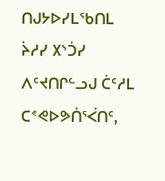ᑎᒍᔭᐅᓯᒪᖃᑎᒪ ᔩᓱᓯ ᙭ᔅᑑᓯ ᐱᑦᔪᑎᒋᓪᓗᒍ ᑖᑦᓱᒪ ᑕᕝᕙᐅᕗᑏᕐᐹᑎᑦ,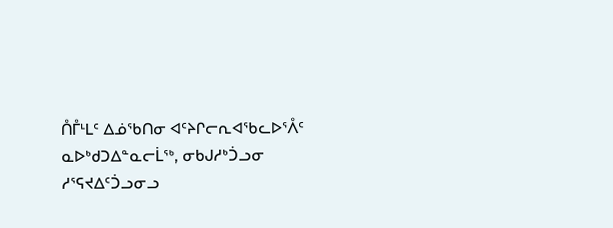ᑍᒤᒻᒪᑦ ᐃᓅᖃᑎᓂ ᐊᑦᔨᒋᓕᕆᐊᖃᓚᐅᕐᐰᑦ ᓇᐅᒃᑯᑐᐃᓐᓇᓕᒫᖅ, ᓂᑲᒍᓱᒃᑑᓗᓂ ᓱᕐᕋᔪᐃᑦᑑᓗᓂᓗ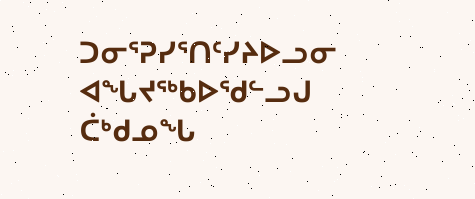ᑐᓂᕐᕈᓯᕐᑎᑦᓯᔨᐅᓗᓂ ᐊᖓᔪᖅᑲᐅᖁᓪᓗᒍ ᑖᒃᑯᓄᖓ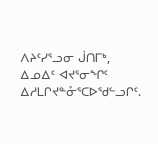ᐱᔨᑦᓯᕐᓗᓂ ᒎᑎᒥᒃ, ᐃᓄᐃᑦ ᐊᔪᕐᓂᖏᑦ ᐃᓱᒪᒋᔪᓐᓁᕐᑕᐅᖁᓪᓗᒋᑦ.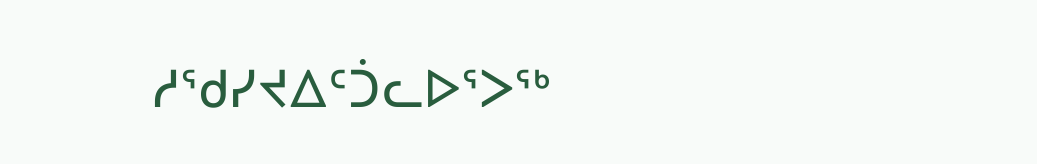ᓱᖁᓯᔪᐃᑦᑑᓚᐅᕐᐳᖅ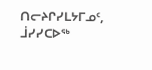ᑎᓕᔨᒋᓯᒪᔭᒥᓄᑦ, ᒨᓯᓯᑕᐅᖅ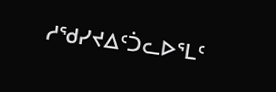ᓱᖁᓯᔪᐃᑦᑑᓚᐅᕐᒪᑦ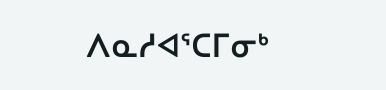ᐱᓇᓱᐊᕐᑕᒥᓂᒃ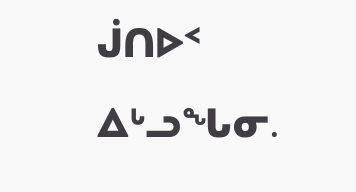ᒎᑎᐅᑉ ᐃᒡᓗᖓᓂ.